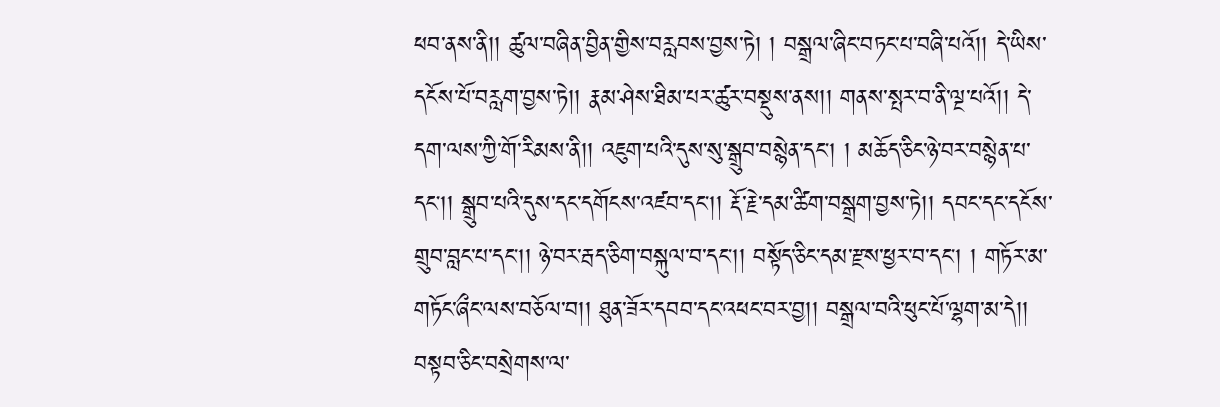ཕབ་ནས་ནི།། ཚུལ་བཞིན་བྱིན་གྱིས་བརླབས་བྱས་ཏེ། ། བསྒྲལ་ཞིང་བཏང་པ་བཞི་པའོ།། དེ་ཡིས་དངོས་པོ་བརླག་བྱས་ཏེ།། རྣམ་ཤེས་ཐིམ་པར་ཚུར་བསྡུས་ནས།། གནས་སྤར་བ་ནི་ལྔ་པའོ།། དེ་དག་ལས་ཀྱི་གོ་རིམས་ནི།། འཇུག་པའི་དུས་སུ་སྒྲུབ་བསྙེན་དང། ། མཆོད་ཅིང་ཉེ་བར་བསྙེན་པ་དང།། སྒྲུབ་པའི་དུས་དང་དགོངས་འཛབ་དང།། རྡོ་རྗེ་དམ་ཚིག་བསྒྲག་བྱས་ཏེ།། དབང་དང་དངོས་གྲུབ་བླང་པ་དང།། ཉེ་བར་རྦད་ཅིག་བསྐུལ་བ་དང།། བསྟོད་ཅིང་དམ་རྫས་ཕྱར་བ་དང། ། གཏོར་མ་གཏོང་ཞྀང་ལས་བཅོལ་བ།། ཐུན་ཟོར་དབབ་དང་འཕང་བར་བྱ།། བསྒྲལ་བའི་ཕུང་པོ་ལྷག་མ་དེ།། བསྟབ་ཅིང་བསྲེགས་ལ་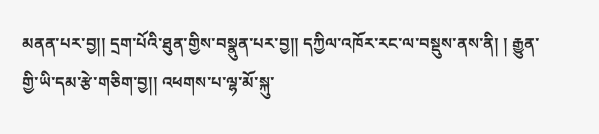མནན་པར་བྱ།། དྲག་པོའི་ཐུན་གྱིས་བསྣུན་པར་བྱ།། དཀྱིལ་འཁོར་རང་ལ་བསྡུས་ནས་ནི། ། རྒྱུན་གྱི་ཡི་དམ་རྩེ་གཅིག་བྱ།། འཕགས་པ་ལྷ་མོ་སྐུ་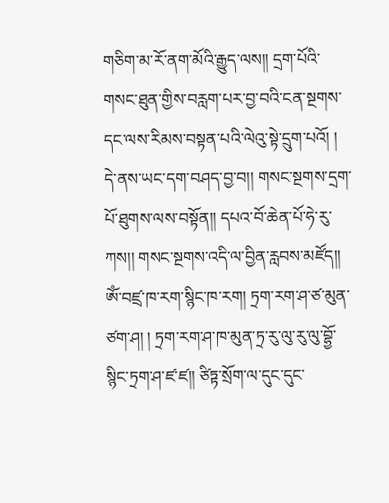གཅིག་མ་རོ་ནག་མོའི་རྒྱུད་ལས།། དྲག་པོའི་གསང་ཐུན་གྱིས་བརླག་པར་བྱ་བའི་ངན་སྔགས་དང་ལས་རིམས་བསྟན་པའི་ལེའུ་སྟེ་དྲུག་པའོ། ། དེ་ནས་ཡང་དག་བཤད་བྱ་བ།། གསང་སྔགས་དྲག་པོ་ཐུགས་ལས་བསྟོན།། དཔའ་བོ་ཆེན་པོ་ཧེ་རུ་ཀས།། གསང་སྔགས་འདི་ལ་བྱིན་རླབས་མཛོད།། ཨོཾ་བཛྲ་ཁ་རག་སྙིང་ཁ་རག། ཏྲག་རག་ཤ་ཙ་མུན་ཙག་ཤ། ། ཏྲག་རག་ཤ་ཁ་མུན་ཏྲ་རུ་ལུ་རུ་ལུ་བྷྱོ་ སྙིང་ཏྲག་ཤ་ཛ་ཛ།། ཙིཏྟ་སྲོག་ལ་དུང་དུང་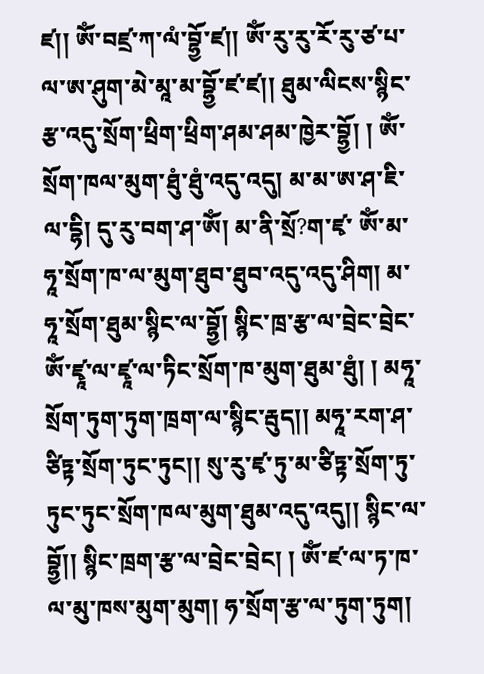ཛ།། ཨོཾ་བཛྲ་ཀ་ལཾ་བྷྱོ་ཛ།། ཨོཾ་རུ་རུ་རོ་རུ་ཙ་པ་ལ་ཨ་ཤུག་མེ་མཱ་མ་བྷྱོ་ཛ་ཛ།། ཐུམ་ལིངས་སྙིང་རྩ་འདུ་སྲོག་ཕྲིག་ཕྲིག་ཤམ་ཤམ་ཁྱེར་བྷྱོ། ། ཨོཾ་སྲོག་ཁལ་མུག་ཐུཾ་ཐུཾ་འདུ་འདུ། མ་མ་ཨ་ཤ་ཇི་ལ་དྷི། དུ་རུ་བག་ཤ་ཨོཾ། མ་ནི་སྲོ?ག་ཛྭ་ ཨོཾ་མ་ཧཱ་སྲོག་ཁ་ལ་མུག་ཐུབ་ཐུབ་འདུ་འདུ་ཤིག། མ་ཧཱ་སྲོག་ཐུམ་སྙིང་ལ་བྷྱོ། སྙིང་ཁྲ་རྩ་ལ་བྲེང་བྲེང་ཨོཾ་ཛྭཱ་ལ་ཛྭཱ་ལ་ཏིང་སྲོག་ཁ་མུག་ཐུམ་ཐུཾ། ། མཧཱ་སྲོག་ཏུག་ཏུག་ཁྲག་ལ་སྙིང་རྦུད།། མཧཱ་རག་ཤ་ཙིཏྟ་སྲོག་ཏུང་ཏུང།། སུ་རུ་ཛྭ་ཏུ་མ་ཙིཏྟ་སྲོག་ཏུ་ཏུང་ཏུང་སྲོག་ཁལ་མུག་ཐུམ་འདུ་འདུ།། སྙིང་ལ་བྷྱོ།། སྙིང་ཁྲག་རྩ་ལ་བྲེང་བྲེང། ། ཨོཾ་ཛ་ལ་ཏ་ཁ་ལ་མུ་ཁས་མུག་མུག། ཧ་སྲོག་རྩ་ལ་ཏུག་ཏུག།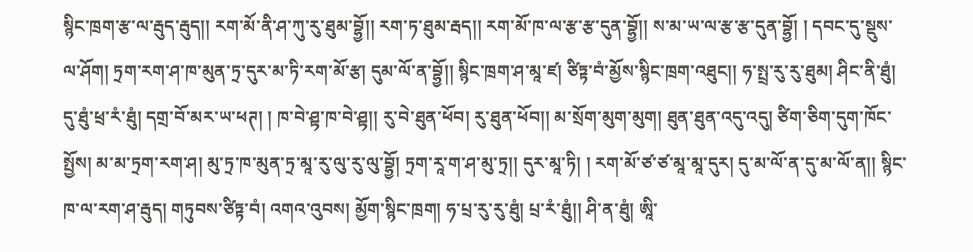སྙིང་ཁྲག་རྩ་ལ་རྦུད་རྦུད།། རག་མོ་ནི་ཤ་ཀུ་རུ་ཐུམ་བྷྱོ།། རག་ཏ་ཐུམ་རྦད།། རག་མོ་ཁ་ལ་རྩ་རྩ་དུན་བྷྱོ།། ས་མ་ཡ་ལ་རྩ་རྩ་དུན་བྷྱོ། ། དབང་དུ་སྡུས་ལ་ཤོག། ཏྲག་རག་ཤ་ཁ་མུན་ཏྲ་དུར་མ་ཏི་རག་མོ་རྩ། དུམ་ལོ་ན་བྷྱོ།། སྙིང་ཁྲག་ཤ་མཱ་ཛ། ཙིཏྟ་བཾ་མྱོས་སྙིང་ཁྲག་འཐུང།། ཧ་སྤྲ་རུ་རུ་ཐུམ། ཤིང་ནི་ཐུཾ། དུ་ཐུཾ་ཕྲ་རཾ་ཐུཾ། དགྲ་བོ་མར་ཡ་ཕཊ། ། ཁ་བེ་ཤྟ་ཁ་བེ་ཤྟ།། རུ་བེ་ཐུན་ཕོབ། རུ་ཐུན་ཕོབ།། མ་སྲོག་མུག་མུག། ཐུན་ཐུན་འདུ་འདུ། ཙིག་ཅིག་དུག་ཁོང་སྤྱོས། མ་མ་ཏྲག་རག་ཤ། མུ་ཏྲ་ཁ་མུན་ཏྲ་མཱ་རུ་ལུ་རུ་ལུ་བྷྱོ། ཏྲག་རཱ་ག་ཤ་མུ་ཏྲ།། དུར་མཱ་ཏི། ། རག་མོ་ཙ་ཙ་མཱ་མཱ་དུར། དུ་མ་ལོ་ན་དུ་མ་ལོ་ན།། སྙིང་ཁ་ལ་རག་ཤ་རྦུད། གཏུབས་ཙིཏྟ་བཾ། འགའ་འུབས། མྱོག་སྙིང་ཁྲག། ཧ་པྲ་རུ་རུ་ཐུཾ། པྲ་རཾ་ཐུཾ།། ཤི་ན་ཐུཾ། ཨཱི་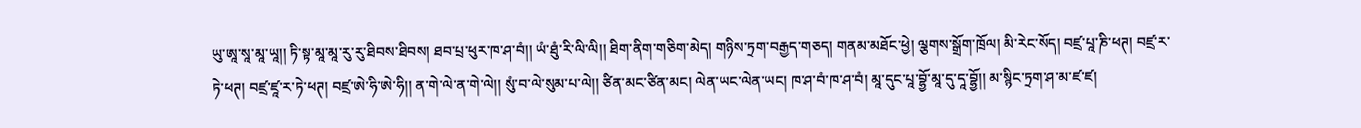ཡུ་ཨཱ་སཱ་མཱ་ཡཱ།། ཏི་སྟ་མཱ་མཱ་རུ་རུ་ཐིབས་ཐིབས། ཐབ་པྲ་ཕུར་ཁ་ཤ་བཾ།། ཡཾ་ཐུཾ་རི་ལི་ལི།། ཐིག་ནིག་གཅིག་མེད། གཉིས་ཏྲག་བརྒྱད་གཅད། གནམ་མཐོང་ཕྱེ། ལྕགས་སྒྲོག་ཁྲོལ། མི་རེང་སོད། བཛྲ་པཱ་ཎི་ཕཊ། བཛྲ་ར་ཏེ་ཕཊ། བཛྲ་ཛཱ་ར་ཏེ་ཕཊ། བཛྲ་ཨེ་ཧི་ཨེ་ཧི།། ན་གེ་ལེ་ན་གེ་ལེ།། སུཾ་བ་ལེ་སུམ་པ་ལེ།། ཙིན་མང་ཙིན་མང། ལེན་ཡང་ལེན་ཡང། ཁ་ཤ་བཾ་ཁ་ཤ་བཾ། མཱ་དུང་པཱ་བྷྱོ་མཱ་དུ་དཱ་བྷྱོ།། མ་སྙིང་ཏྲག་ཤ་མ་ཛ་ཛ།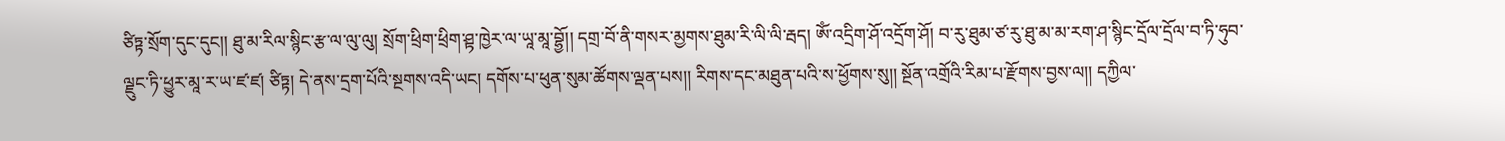ཙིཏྟ་སྲོག་དུང་དུང།། ཐུ་མ་རིལ་སྙིང་རྩ་ལ་ལུ་ལུ། སྲོག་ཕྲིག་ཕྲིག་ཤྟ་ཁྱེར་ལ་ཡཱ་མཱ་བྷྱོ།། དགྲ་བོ་ནི་གསར་མྱགས་ཐུམ་རི་ལི་ལི་རྦད། ཨོཾ་འདྲིག་ཤོ་འདྲོག་ཤོ། བ་རུ་ཐུམ་ཙ་རུ་ཐུ་མ་མ་རག་ཤ་སྙིང་དྲོལ་དྲོལ་བ་ཏི་ཧུབ་ལྗུང་ཏི་ཕྱུར་མཱ་ར་ཡ་ཛ་ཛ། ཙིཏྟ། དེ་ནས་དྲག་པོའི་སྔགས་འདི་ཡང། དགོས་པ་ཕུན་སུམ་ཚོགས་ལྡན་པས།། རིགས་དང་མཐུན་པའི་ས་ཕྱོགས་སུ།། སྔོན་འགྲོའི་རིམ་པ་རྫོགས་བྱས་ལ།། དཀྱིལ་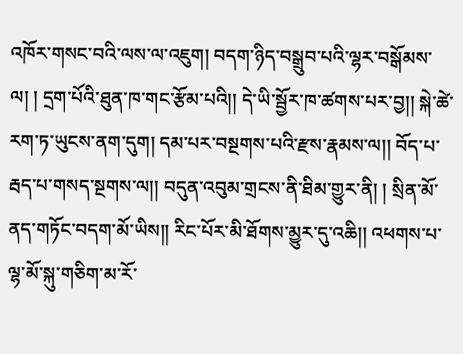འཁོར་གསང་བའི་ལས་ལ་འཇུག། བདག་ཉིད་བསྒྲུབ་པའི་ལྷར་བསྒོམས་ལ། ། དྲག་པོའི་ཐུན་ཁ་གང་རྩོམ་པའི།། དེ་ཡི་སྦྱོར་ཁ་ཚགས་པར་བྱ།། སྐེ་ཚེ་རག་ཏ་ཡུངས་ནག་དུག། དམ་པར་བསྔགས་པའི་རྫས་རྣམས་ལ།། བོད་པ་རྦད་པ་གསད་སྔགས་ལ།། བདུན་འབུམ་གྲངས་ནི་ཐིམ་གྱུར་ནི། ། སྲིན་མོ་ནད་གཏོང་བདག་མོ་ཡིས།། རིང་པོར་མི་ཐོགས་མྱུར་དུ་འཆི།། འཕགས་པ་ལྷ་མོ་སྐུ་གཅིག་མ་རོ་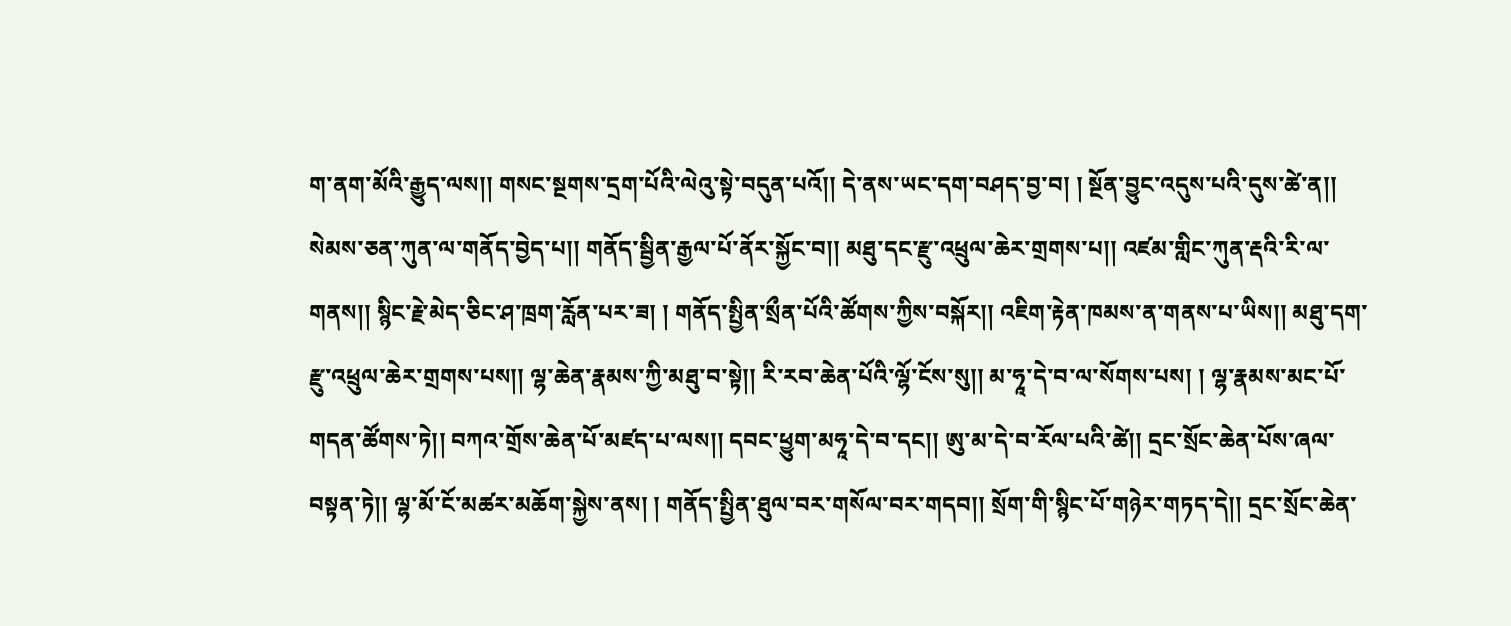ག་ནག་མོའི་རྒྱུད་ལས།། གསང་སྔགས་དྲག་པོའི་ལེའུ་སྟེ་བདུན་པའོ།། དེ་ནས་ཡང་དག་བཤད་བྱ་བ། ། སྔོན་བྱུང་འདུས་པའི་དུས་ཚེ་ན།། སེམས་ཅན་ཀུན་ལ་གནོད་བྱེད་པ།། གནོད་སྦྱིན་རྒྱལ་པོ་ནོར་སྐྱོང་བ།། མཐུ་དང་རྫུ་འཕྲུལ་ཆེར་གྲགས་པ།། འཛམ་གླིང་ཀུན་རྡའི་རི་ལ་གནས།། སྙིང་རྗེ་མེད་ཅིང་ཤ་ཁྲག་རློན་པར་ཟ། ། གནོད་སྤྱིན་སྲྀན་པོའི་ཚོགས་ཀྱིས་བསྐོར།། འཇིག་རྟེན་ཁམས་ན་གནས་པ་ཡིས།། མཐུ་དག་རྫུ་འཕྲུལ་ཆེར་གྲགས་པས།། ལྷ་ཆེན་རྣམས་ཀྱི་མཐུ་བ་སྟེ།། རི་རབ་ཆེན་པོའི་ལྷོ་ངོས་སུ།། མ་ཧཱ་དེ་བ་ལ་སོགས་པས། ། ལྷ་རྣམས་མང་པོ་གདན་ཚོགས་ཏེ།། བཀའ་གྲོས་ཆེན་པོ་མཛད་པ་ལས།། དབང་ཕྱུག་མཧཱ་དེ་བ་དང།། ཨུ་མ་དེ་བ་རོལ་པའི་ཚེ།། དྲང་སྲོང་ཆེན་པོས་ཞལ་བསྟན་ཏེ།། ལྷ་མོ་ངོ་མཚར་མཆོག་སྐྱེས་ནས། ། གནོད་སྤྱིན་ཐུལ་བར་གསོལ་བར་གདབ།། སྲོག་གི་སྙིང་པོ་གཉེར་གཏད་དེ།། དྲང་སྲོང་ཆེན་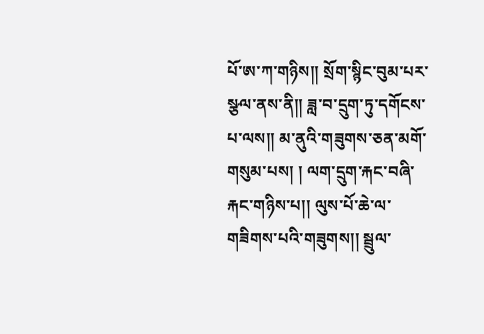པོ་ཨ་ཀ་གཉིས།། སྲོག་སྙིང་བུམ་པར་སྩལ་ནས་ནི།། ཟླ་བ་དྲུག་ཏུ་དགོངས་པ་ལས།། མ་ནུའི་གཟུགས་ཅན་མགོ་གསུམ་པས། ། ལག་དྲུག་རྐང་བཞི་རྐང་གཉིས་པ།། ལུས་པོ་ཆེ་ལ་གཟིགས་པའི་གཟུགས།། སྦྲུལ་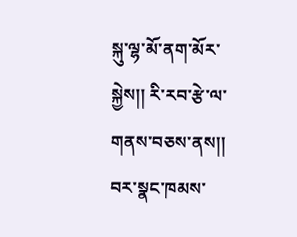སྐུ་ལྷ་མོ་ནག་མོར་སྐྱེས།། རི་རབ་རྩེ་ལ་གནས་བཅས་ནས།། བར་སྣང་ཁམས་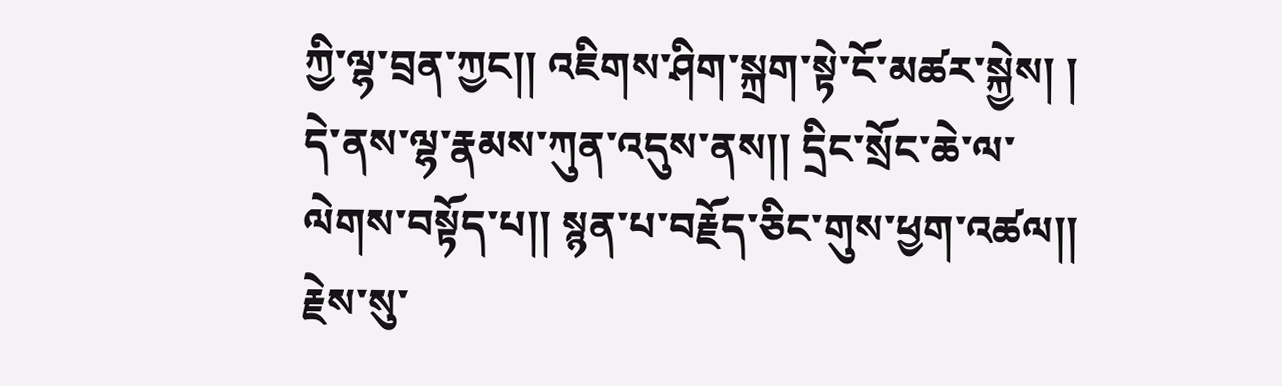ཀྱི་ལྷ་བྲན་ཀྱང།། འཇིགས་ཤིག་སྐྲག་སྟེ་ངོ་མཚར་སྐྱེས། ། དེ་ནས་ལྷ་རྣམས་ཀུན་འདུས་ནས།། དྲིང་སྲོང་ཆེ་ལ་ལེགས་བསྟོད་པ།། སྙན་པ་བརྗོད་ཅིང་གུས་ཕྱག་འཚལ།། རྗེས་སུ་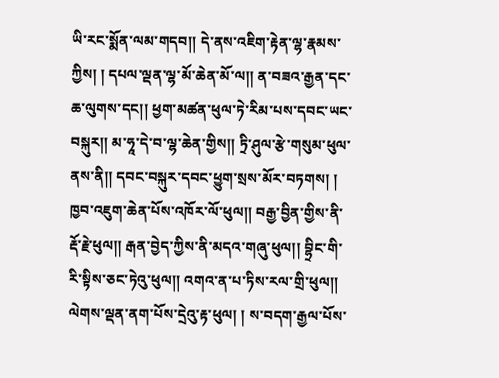ཡི་རང་སྨོན་ལམ་གདབ།། དེ་ནས་འཇིག་རྟེན་ལྷ་རྣམས་ཀྱིས། ། དཔལ་ལྡན་ལྷ་མོ་ཆེན་མོ་ལ།། ན་བཟའ་རྒྱན་དང་ཆ་ལུགས་དང།། ཕྱག་མཚན་ཕུལ་ཏེ་རིམ་པས་དབང་ཡང་བསྐུར།། མ་ཧཱ་དེ་བ་ལྷ་ཆེན་གྱིས།། ཏྲི་ཤུལ་རྩེ་གསུམ་ཕུལ་ནས་ནི།། དབང་བསྐུར་དབང་ཕྱུག་སྲས་མོར་བཏགས། ། ཁྱབ་འཇུག་ཆེན་པོས་འཁོར་ལོ་ཕུལ།། བརྒྱ་བྱིན་གྱིས་ནི་རྡོ་རྗེ་ཕུལ།། རྒན་བྱེད་ཀྱིས་ནི་མདའ་གཞུ་ཕུལ།། བྷྲིང་གི་རི་སྟིས་ཅང་ཏེའུ་ཕུལ།། འགའ་ན་པ་ཏིས་རལ་གྲི་ཕུལ།། ལེགས་ལྡན་ནག་པོས་དྲེའུ་རྟ་ཕུལ། ། ས་བདག་རྒྱལ་པོས་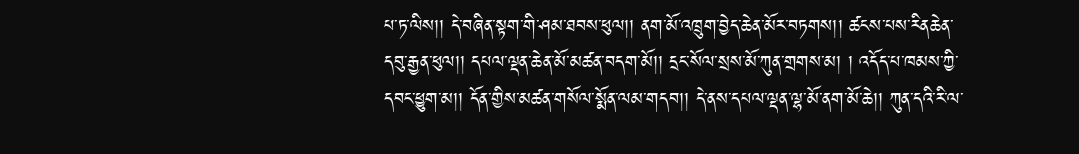པ་ཏ་ལིས།། དེ་བཞིན་སྟག་གི་ཤམ་ཐབས་ཕུལ།། ནག་མོ་འཁྲུག་བྱེད་ཆེན་མོར་བཏགས།། ཚངས་པས་རིནཆེན་དབུ་རྒྱན་ཕུལ།། དཔལ་ལྡན་ཆེན་མོ་མཚན་བདག་མོ།། དྲང་སོལ་སྲས་མོ་ཀུན་གྲགས་མ། ། འདོད་པ་ཁམས་ཀྱི་དབང་ཕྱུག་མ།། དོན་གྱིས་མཚན་གསོལ་སྨོན་ལམ་གདབ།། དེ་ནས་དཔལ་ལྡན་ལྷ་མོ་ནག་མོ་ཆེ།། ཀུན་དའི་རི་ལ་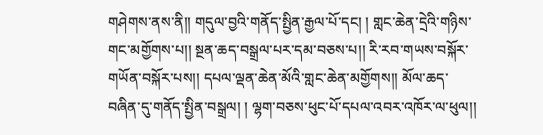གཤེགས་ནས་ནི།། གདུལ་བྱའི་གནོད་སྤྱིན་རྒྱལ་པོ་དང། ། གླང་ཆེན་དྲེའི་གཉིས་གང་མགྱོགས་པ།། སྔན་ཆད་བསྒྲལ་པར་དམ་བཅས་པ།། རི་རབ་གཡས་བསྐོར་གཡོན་བསྐོར་པས།། དཔལ་ལྡན་ཆེན་མོའི་གླང་ཆེན་མགྱོགས།། མོལ་ཆད་བཞིན་དུ་གནོད་སྤྱིན་བསྒྲལ། ། ལྷག་བཅས་ཕུང་པོ་དཔལ་འབར་འཁོར་ལ་ཕུལ།།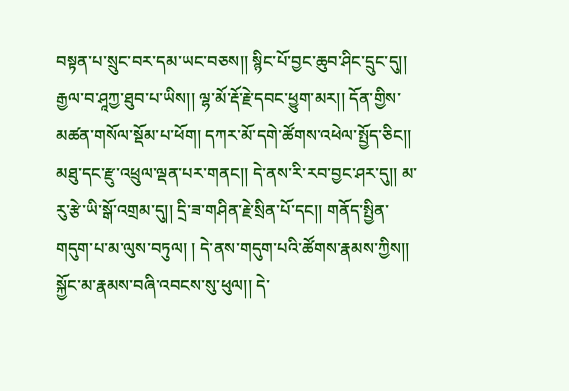བསྟན་པ་སྲུང་བར་དམ་ཡང་བཅས།། སྙིང་པོ་བྱང་ཆུབ་ཤིང་དྲུང་དུ།། རྒྱལ་བ་ཤཱཀྱ་ཐུབ་པ་ཡིས།། ལྷ་མོ་རྡོ་རྗེ་དབང་ཕྱུག་མར།། དོན་གྱིས་མཚན་གསོལ་སྡོམ་པ་ཕོག། དཀར་མོ་དགེ་ཚོགས་འཕེལ་སྤྱོད་ཅིང།། མཐུ་དང་རྫུ་འཕྲུལ་ལྡན་པར་གནང།། དེ་ནས་རི་རབ་བྱང་ཤར་དུ།། མ་རུ་རྩེ་ཡི་སྒོ་འགྲམ་དུ།། དྲི་ཟ་གཤིན་རྗེ་སྲིན་པོ་དང།། གནོད་སྤྱིན་གདུག་པ་མ་ལུས་བཏུལ། ། དེ་ནས་གདུག་པའི་ཚོགས་རྣམས་ཀྱིས།། སྐྱོང་མ་རྣམས་བཞི་འབངས་སུ་ཕུལ།། དེ་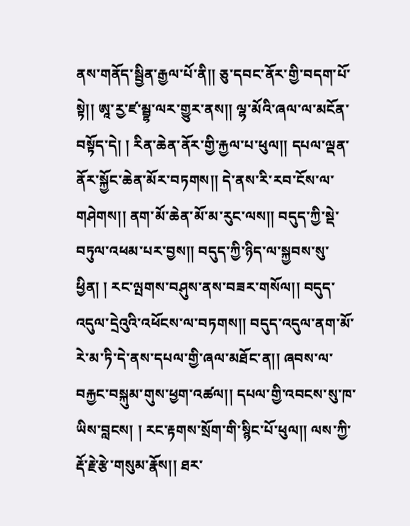ནས་གནོད་སྦྱིན་རྒྱལ་པོ་ནི།། ཅུ་དབང་ནོར་གྱི་བདག་པོ་སྟེ།། ཨཱ་རྱ་ཛ་མྦྷ་ལར་གྱུར་ནས།། ལྷ་མོའི་ཞལ་ལ་མངོན་བསྟོད་དེ། ། རིན་ཆེན་ནོར་གྱི་རྐྱལ་པ་ཕུལ།། དཔལ་ལྡན་ནོར་སྐྱོང་ཆེན་མོར་བཏགས།། དེ་ནས་རི་རབ་ངོས་ལ་གཤེགས།། ནག་མོ་ཆེན་མོ་མ་རུང་ལས།། བདུད་ཀྱི་སྡེ་བཏུལ་འཕམ་པར་བྱས།། བདུད་ཀྱི་ཉིད་ལ་སྐྱབས་སུ་ཕྱིན། ། རང་ལྤགས་བཤུས་ནས་བཟར་གསོལ།། བདུད་འདུལ་དྲེའུའི་འཕོངས་ལ་བཏགས།། བདུད་འདུལ་ནག་མོ་རེ་མ་ཏི་དེ་ནས་དཔལ་གྱི་ཞལ་མཐོང་ན།། ཞབས་ལ་བརྐྱང་བསྐུམ་གུས་ཕྱག་འཚལ།། དཔལ་གྱི་འབངས་སུ་ཁ་ཡིས་བླངས། ། རང་རྟགས་སྲོག་གི་སྙིང་པོ་ཕུལ།། ལས་ཀྱི་རྡོ་རྗེ་རྩེ་གསུམ་རྣོས།། ཐར་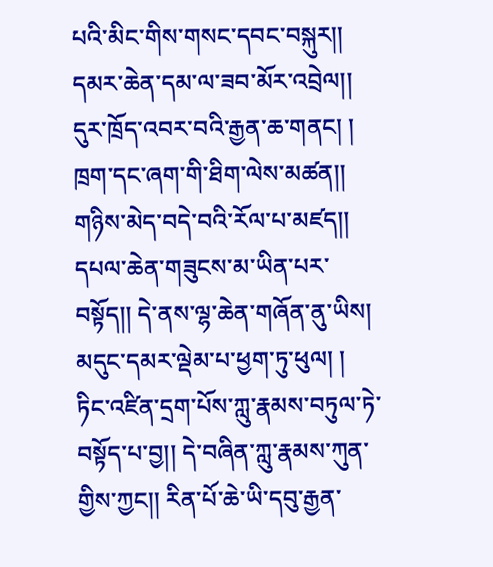པའི་མིང་གིས་གསང་དབང་བསྐུར།། དམར་ཆེན་དམ་ལ་ཟབ་མོར་འབྲེལ།། དུར་ཁྲོད་འབར་བའི་རྒྱན་ཆ་གནང། ། ཁྲག་དང་ཞག་གི་ཐིག་ལེས་མཚན།། གཉིས་མེད་བདེ་བའི་རོལ་པ་མཛད།། དཔལ་ཆེན་གཟུངས་མ་ཡིན་པར་བསྟོད།། དེ་ནས་ལྷ་ཆེན་གཞོན་ནུ་ཡིས། མདུང་དམར་ལྡེམ་པ་ཕྱག་ཏུ་ཕུལ། ། ཏིང་འཛིན་དྲག་པོས་ཀླུ་རྣམས་བཏུལ་ཏེ་བསྟོད་པ་བྱ།། དེ་བཞིན་ཀླུ་རྣམས་ཀུན་གྱིས་ཀྱང།། རིན་པོ་ཆེ་ཡི་དབུ་རྒྱན་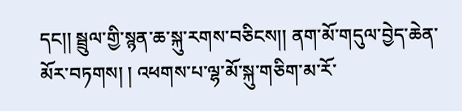དང།། སྦྲུལ་གྱི་སྙན་ཆ་སྐུ་རགས་བཅིངས།། ནག་མོ་གདུལ་བྱེད་ཆེན་མོར་བཏགས། ། འཕགས་པ་ལྷ་མོ་སྐུ་གཅིག་མ་རོ་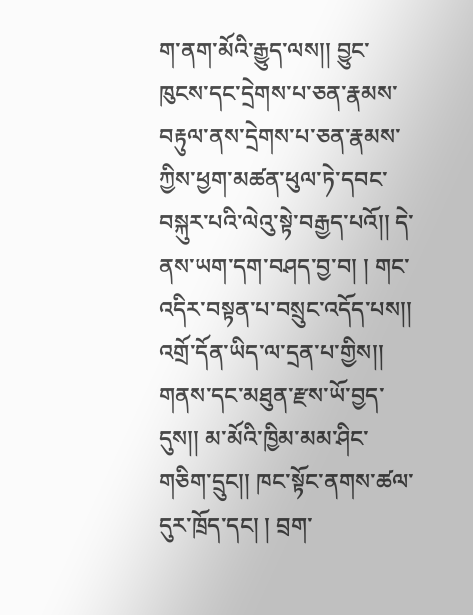ག་ནག་མོའི་རྒྱུད་ལས།། བྱུང་ཁུངས་དང་དྲེགས་པ་ཅན་རྣམས་བརྟུལ་ནས་དྲེགས་པ་ཅན་རྣམས་ཀྱིས་ཕྱག་མཚན་ཕུལ་ཏེ་དབང་བསྐུར་པའི་ལེའུ་སྟེ་བརྒྱད་པའོ།། དེ་ནས་ཡག་དག་བཤད་བྱ་བ། ། གང་འདིར་བསྟན་པ་བསྲུང་འདོད་པས།། འགྲོ་དོན་ཡིད་ལ་དྲན་པ་གྱིས།། གནས་དང་མཐུན་རྫས་ཡོ་བྱད་དུས།། མ་མོའི་ཁྱིམ་མམ་ཤིང་གཅིག་དྲུང།། ཁང་སྟོང་ནགས་ཚལ་དུར་ཁྲོད་དང། ། བྲག་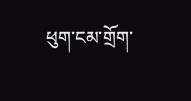ཕུག་ངམ་གྲོག་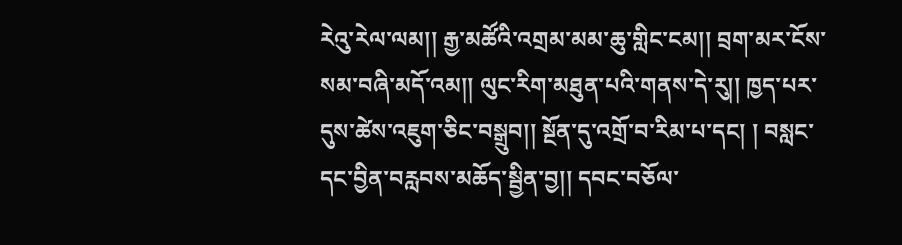རེའུ་རེལ་ལམ།། རྒྱ་མཚོའི་འགྲམ་མམ་ཆུ་གླིང་ངམ།། བྲག་མར་ངོས་སམ་བཞི་མདོ་འམ།། ལུང་རིག་མཐུན་པའི་གནས་དེ་རུ།། ཁྱད་པར་དུས་ཚེས་འཇུག་ཅིང་བསྒྲུབ།། སྔོན་དུ་འགྲོ་བ་རིམ་པ་དང། ། བསླང་དང་བྱིན་བརླབས་མཆོད་སྦྱིན་བྱ།། དབང་བཅོལ་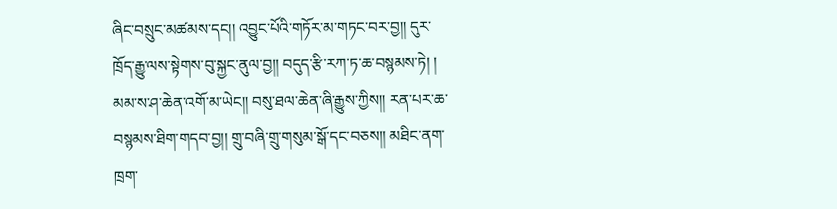ཞིང་བསྲུང་མཚམས་དང།། འབྱུང་པོའི་གཏོར་མ་གཏང་བར་བྱ།། དུར་ཁྲོད་རྒྱུ་ལས་སྟེགས་བུ་སྐྱང་ནུལ་བྱ།། བདུད་རྩི་རཀ་ཏ་ཆ་བསྙམས་ཏེ། ། མམ་ས་ཤ་ཆེན་འགོ་མ་ཡེང།། བསུ་ཐལ་ཆེན་ཞི་རྒྱུས་ཀྱིས།། རན་པར་ཆ་བསྙམས་ཐིག་གདབ་བྱ།། གྲུ་བཞི་གྲུ་གསུམ་སྒོ་དང་བཅས།། མཐིང་ནག་ཁྲག་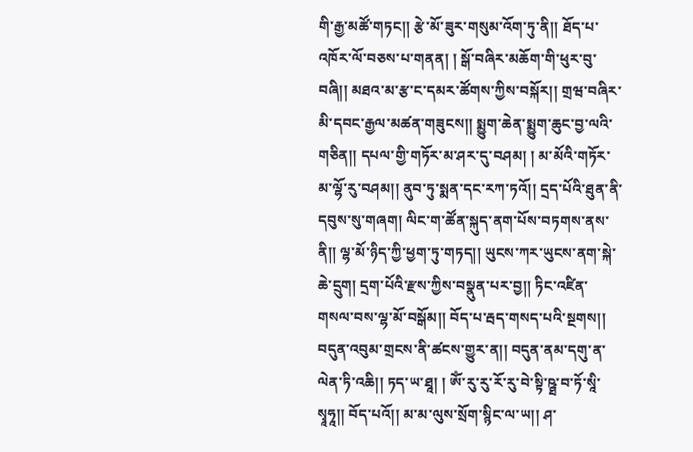གི་རྒྱ་མཚོ་གཏང།། རྩེ་མོ་ཟུར་གསུམ་འོག་ཏུ་ནི།། ཐོད་པ་འཁོར་ལོ་བཅས་པ་གནན། ། སྒོ་བཞིར་མཆོག་གི་ཕུར་བུ་བཞི།། མཐའ་མ་རྩ་ང་དམར་ཚོགས་ཀྱིས་བསྐོར།། གྲཝ་བཞིར་མི་དབང་རྒྱལ་མཚན་གཟུངས།། སྨྱུག་ཆེན་སྨྱུག་ཆུང་བྱ་ལའི་གཅིན།། དཔལ་གྱི་གཏོར་མ་ཤར་དུ་བཤམ། ། མ་མོའི་གཏོར་མ་ལྷོ་རུ་བཤམ།། ནུབ་ཏུ་སྨན་དང་རཀ་ཏའོ།། དྲད་པོའི་ཐུན་ནི་དབུས་སུ་གཞག། ལིང་ག་ཚོན་སྐུད་ནག་པོས་བཏགས་ནས་ནི།། ལྷ་མོ་ཉིད་ཀྱི་ཕྱག་ཏུ་གཏད།། ཡུངས་ཀར་ཡུངས་ནག་སྐེ་ཆེ་དྲུག། དྲག་པོའི་རྫས་ཀྱིས་བསྣུན་པར་བྱ།། ཏིང་འཛིན་གསལ་བས་ལྷ་མོ་བསྒོམ།། བོད་པ་རྦད་གསད་པའི་སྔགས།། བདུན་འབུམ་གྲངས་ནི་ཚངས་གྱུར་ན།། བདུན་ནམ་དགུ་ན་ལེན་ཏི་འཆི།། ཏད་ཡ་ཐཱ། ། ཨོཾ་རུ་རུ་རོ་རུ་བེ་སྟི་ཥྠ་བ་ཏོ་སཱི་སྭཱཧཱ།། བོད་པའོ།། མ་མ་ལུས་སྲོག་སྙིང་ལ་ཡ།། ཤ་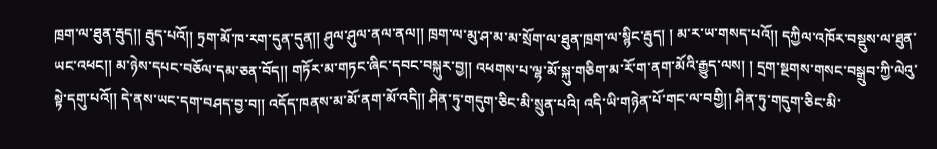ཁྲག་ལ་ཐུན་རྦུད།། རྦུད་པའོ།། ཏྲག་མོ་ཁ་རག་དུན་དུན།། ཤུལ་ཤུལ་ནལ་ནལ།། ཁྲག་ལ་མུ་ཤ་མ་མ་སྲོག་ལ་ཐུན་ཁྲག་ལ་སྙིང་རྦུད། ། མ་ར་ཡ་གསད་པའོ།། དཀྱིལ་འཁོར་བསྡུས་ལ་ཐུན་ཡང་འཕང།། མ་ཉེས་དཔང་བཅོལ་དམ་ཅན་བོད།། གཏོར་མ་གཏང་ཞིང་དབང་བསྐུར་བྱ།། འཕགས་པ་ལྷ་མོ་སྐུ་གཅིག་མ་རོ་ག་ནག་མོའི་རྒྱུད་ལས། ། དྲག་སྔགས་གསང་བསྒྲུབ་ཀྱི་ལེའུ་སྟེ་དགུ་པའོ།། དེ་ནས་ཡང་དག་བཤད་བྱ་བ།། འདོད་ཁནས་མ་མོ་ནག་མོ་འདི།། ཤིན་ཏུ་གདུག་ཅིང་མི་སྲུན་པའི། འདི་ཡི་གཉེན་པོ་གང་ལ་བགྱི།། ཤིན་ཏུ་གདུག་ཅིང་མི་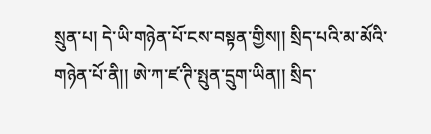སྲུན་པ། དེ་ཡི་གཉེན་པོ་ངས་བསྟན་གྱིས།། སྲིད་པའི་མ་མོའི་གཉེན་པོ་ནི།། ཨེ་ཀ་ཛ་ཊི་སྤུན་དྲུག་ཡིན།། སྲིད་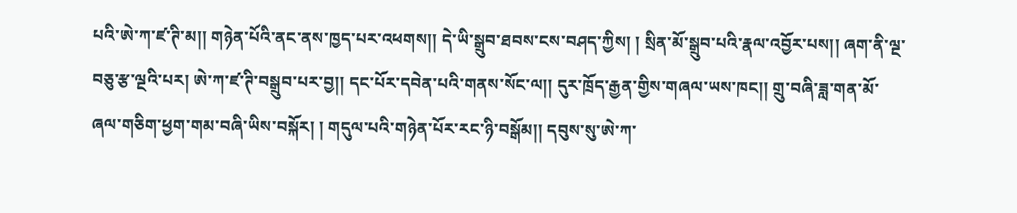པའི་ཨེ་ཀ་ཛ་ཊི་མ།། གཉེན་པོའི་ནང་ནས་ཁྱད་པར་འཕགས།། དེ་ཡི་སྒྲུབ་ཐབས་ངས་བཤད་ཀྱིས། ། སྲིན་མོ་སྒྲུབ་པའི་རྣལ་འབྱོར་པས།། ཞག་ནི་ལྔ་བཅུ་རྩ་ལྔའི་པར། ཨེ་ཀ་ཛ་ཊི་བསྒྲུབ་པར་བྱ།། དང་པོར་དབེན་པའི་གནས་སོང་ལ།། དུར་ཁྲོད་རྒྱན་གྱིས་གཞལ་ཡས་ཁང།། གྲུ་བཞི་ཟླ་གན་མོ་ཞལ་གཅིག་ཕྱག་གམ་བཞི་ཡིས་བསྐོར། ། གདུལ་པའི་གཉེན་པོར་རང་ཉི་བསྒོམ།། དབུས་སུ་ཨེ་ཀ་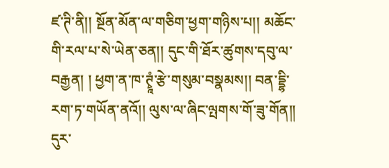ཛ་ཊི་ནི།། སྔོན་མོན་ལ་གཅིག་ཕྱག་གཉིས་པ།། མཆོང་གི་རལ་པ་སེ་ཡེན་ཅན།། དུང་གི་ཐོར་ཚུགས་དབུ་ལ་བརྒྱན། ། ཕྱག་ན་ཁ་ཊྭཱཾ་རྩེ་གསུམ་བསྣམས།། བན་དྡྷི་རག་ཏ་གཡོན་ནའོ།། ལུས་ལ་ཞིང་ལྤགས་གོ་ཟུ་གོན།། དུར་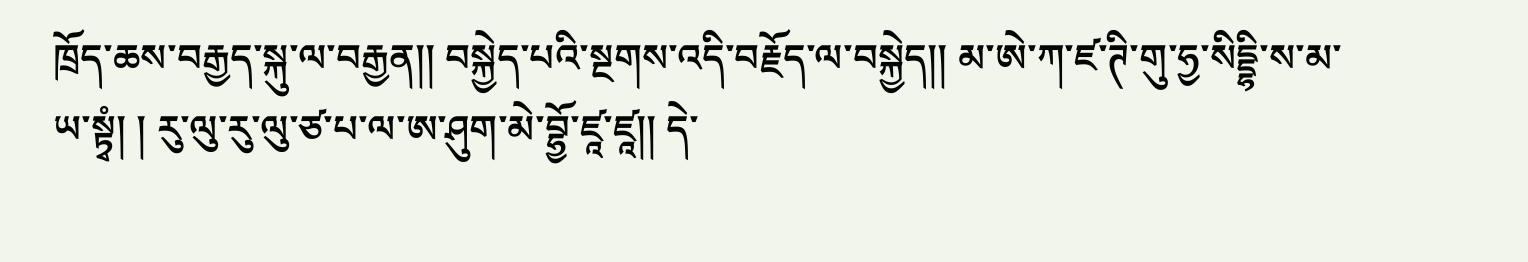ཁྲོད་ཆས་བརྒྱད་སྐུ་ལ་བརྒྱན།། བསྐྱེད་པའི་སྔགས་འདི་བརྗོད་ལ་བསྐྱེད།། མ་ཨེ་ཀ་ཛ་ཊི་གུ་ཧྱ་སིདྡྷི་ས་མ་ཡ་སྟྭཾ། ། རུ་ལུ་རུ་ལུ་ཙ་པ་ལ་ཨ་ཤུག་མེ་བྷྱོ་ཛཱ་ཛཱ།། དེ་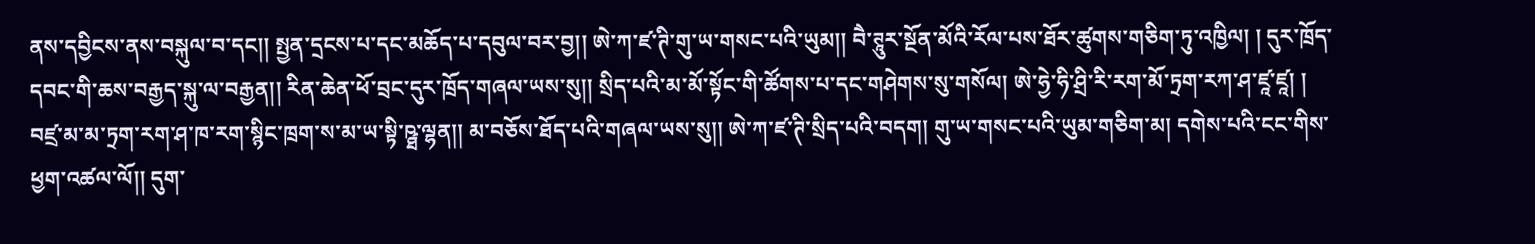ནས་དབྱིངས་ནས་བསྐུལ་བ་དང།། སྤྱན་དྲངས་པ་དང་མཆོད་པ་དབུལ་བར་བྱ།། ཨེ་ཀ་ཛ་ཊི་གུ་ཡ་གསང་པའི་ཡུམ།། བཻ་ཊཱུར་སྔོན་མོའི་རོལ་པས་ཐོར་ཚུགས་གཅིག་ཏུ་འཁྱིལ། ། དུར་ཁྲོད་དབང་གི་ཆས་བརྒྱད་སྐུ་ལ་བརྒྱན།། རིན་ཆེན་ཕོ་བྲང་དུར་ཁྲོད་གཞལ་ཡས་སུ།། སྲིད་པའི་མ་མོ་སྟོང་གི་ཚོགས་པ་དང་གཤེགས་སུ་གསོལ། ཨེ་ཧྱེ་ཧི་ཤྲི་རི་རག་མོ་ཏྲག་རཀ་ཤ་ཛཱ་ཛཱ། ། བཛྲ་མ་མ་ཏྲག་རག་ཤ་ཁ་རག་སྙིང་ཁྲག་ས་མ་ཡ་སྟི་ཥྠ་ལྷན།། མ་བཅོས་ཐོད་པའི་གཞལ་ཡས་སུ།། ཨེ་ཀ་ཛ་ཊི་སྲིད་པའི་བདག། གུ་ཡ་གསང་པའི་ཡུམ་གཅིག་མ། དགེས་པའི་ངང་གིས་ཕྱག་འཚལ་ལོ།། དུག་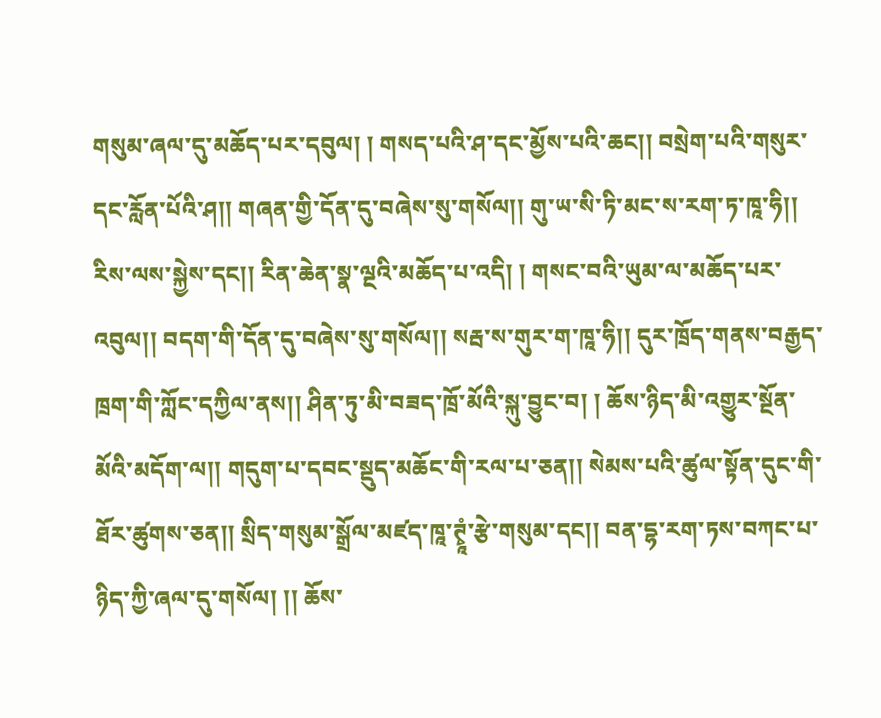གསུམ་ཞལ་དུ་མཆོད་པར་དབུལ། ། གསད་པའི་ཤ་དང་མྱོས་པའི་ཆང།། བསྲེག་པའི་གསུར་དང་རློན་པོའི་ཤ།། གཞན་གྱི་དོན་དུ་བཞེས་སུ་གསོལ།། གུ་ཡ་སི་ཏི་མང་ས་རག་ཏ་ཁཱ་ཧི།། རིས་ལས་སྐྱེས་དང།། རིན་ཆེན་སྣ་ལྔའི་མཆོད་པ་འདི། ། གསང་བའི་ཡུམ་ལ་མཆོད་པར་འབུལ།། བདག་གི་དོན་དུ་བཞེས་སུ་གསོལ།། སརྦ་ས་གུར་ག་ཁཱ་ཧི།། དུར་ཁྲོད་གནས་བརྒྱད་ཁྲག་གི་ཀློང་དཀྱིལ་ནས།། ཤིན་ཏུ་མི་བཟད་ཁྲོ་མོའི་སྐུ་བྱུང་བ། ། ཆོས་ཉིད་མི་འགྱུར་སྔོན་མོའི་མདོག་ལ།། གདུག་པ་དབང་སྡུད་མཆོང་གི་རལ་པ་ཅན།། སེམས་པའི་ཚུལ་སྟོན་དུང་གི་ཐོར་ཚུགས་ཅན།། སྲིད་གསུམ་སྒྲོལ་མཛད་ཁཱ་ཊྭཱཾ་རྩེ་གསུམ་དང།། བན་དྷ་རག་ཏས་བཀང་པ་ཉིད་ཀྱི་ཞལ་དུ་གསོལ། །། ཆོས་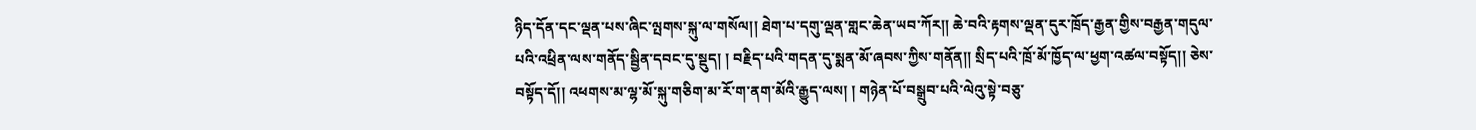ཉིད་དོན་དང་ལྡན་པས་ཞིང་ལྤགས་སྐུ་ལ་གསོལ།། ཐེག་པ་དགུ་ལྡན་གླང་ཆེན་ཡབ་ཀོར།། ཆེ་བའི་རྟགས་ལྡན་དུར་ཁྲོད་རྒྱན་གྱིས་བརྒྱན་གདུལ་པའི་འཕྲིན་ལས་གནོད་སྦྱིན་དབང་དུ་སྡུད། ། བརྗིད་པའི་གདན་དུ་སྨན་མོ་ཞབས་ཀྱིས་གནོན།། སྲིད་པའི་ཁྲོ་མོ་ཁྱོད་ལ་ཕྱག་འཚལ་བསྟོད།། ཅེས་བསྟོད་དོ།། འཕགས་མ་ལྷ་མོ་སྐུ་གཅིག་མ་རོ་ག་ནག་མོའི་རྒྱུད་ལས། ། གཉེན་པོ་བསྒྲུབ་པའི་ལེའུ་སྟེ་བཅུ་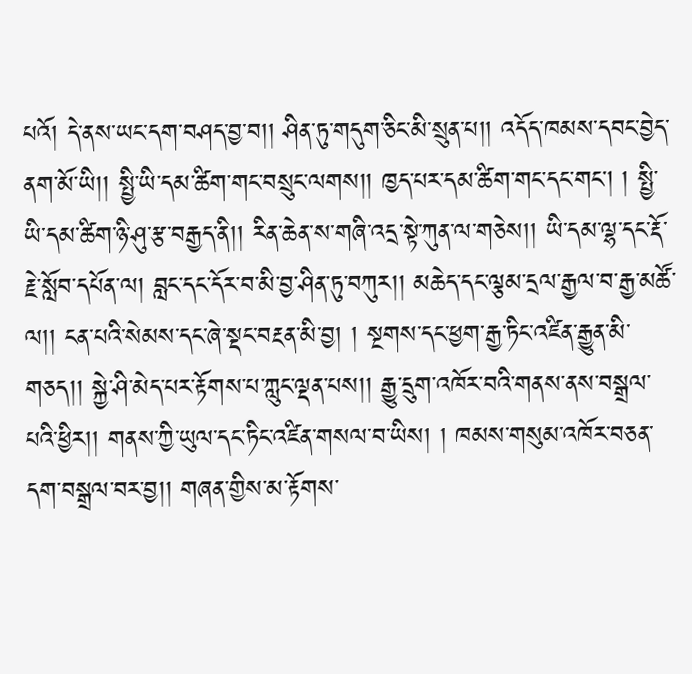པའོ། དེ་ནས་ཡང་དག་བཤད་བྱ་བ།། ཤིན་ཏུ་གདུག་ཅིང་མི་སྲུན་པ།། འདོད་ཁམས་དབང་བྱེད་ནག་མོ་ཡི།། སྤྱི་ཡི་དམ་ཚིག་གང་བསྲུང་ལགས།། ཁྱད་པར་དམ་ཚིག་གང་དང་གང། ། སྤྱི་ཡི་དམ་ཚིག་ཉི་ཤུ་རྩ་བརྒྱད་ནི།། རིན་ཆེན་ས་གཞི་འདྲ་སྟེ་ཀུན་ལ་གཅེས།། ཡི་དམ་ལྷ་དང་རྡོ་རྗེ་སློབ་དཔོན་ལ། བླང་དང་དོར་བ་མི་བྱ་ཤིན་ཏུ་བཀུར།། མཆེད་དང་ལྕམ་དྲལ་རྒྱལ་བ་རྒྱ་མཚོ་ལ།། ངན་པའི་སེམས་དང་ཞེ་སྡང་བརྔན་མི་བྱ། ། སྔགས་དང་ཕྱག་རྒྱ་ཏིང་འཛིན་རྒྱུན་མི་གཅད།། སྐྱེ་ཤི་མེད་པར་རྟོགས་པ་ཀླུང་ལྡན་པས།། རྒྱུ་དྲུག་འཁོར་བའི་གནས་ནས་བསྒྲལ་པའི་ཕྱིར།། གནས་ཀྱི་ཡུལ་དང་ཏིང་འཛིན་གསལ་བ་ཡིས། ། ཁམས་གསུམ་འཁོར་བཅན་དག་བསྒྲལ་བར་བྱ།། གཞན་གྱིས་མ་རྟོགས་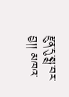རྫུན་དུ་སྨྲ་བར་བྱ།། མཁའ་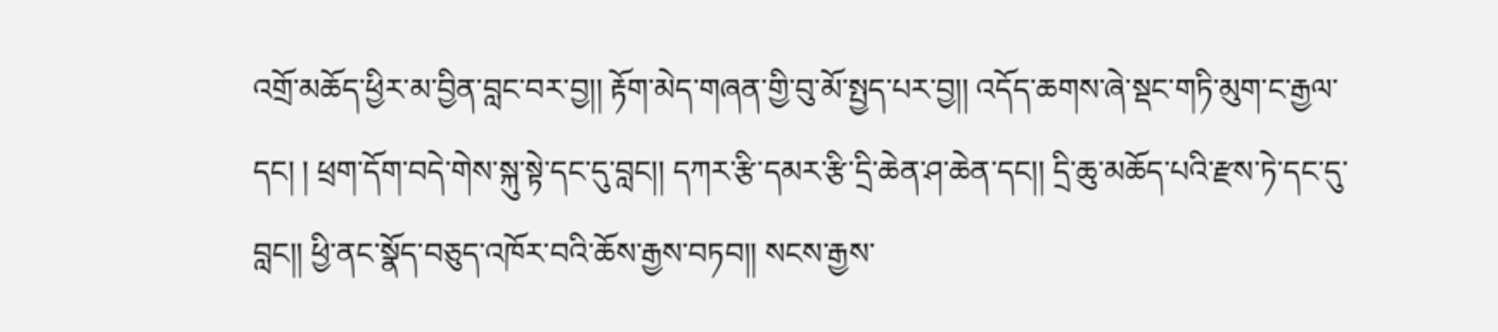འགྲོ་མཆོད་ཕྱིར་མ་བྱིན་བླང་བར་བྱ།། རྟོག་མེད་གཞན་གྱི་བུ་མོ་སྤྱད་པར་བྱ།། འདོད་ཆགས་ཞེ་སྡང་གཏི་མུག་ང་རྒྱལ་དང། ། ཕྲག་དོག་བདེ་གེས་སྐུ་སྟེ་དང་དུ་བླང།། དཀར་རྩི་དམར་རྩི་དྲི་ཆེན་ཤ་ཆེན་དང།། དྲི་ཆུ་མཆོད་པའི་རྫས་ཏེ་དང་དུ་བླང།། ཕྱི་ནང་སྣོད་བཅུད་འཁོར་བའི་ཆོས་རྒྱས་བཏབ།། སངས་རྒྱས་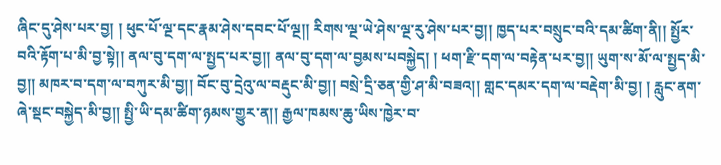ཞིང་དུ་ཤེས་པར་བྱ། ། ཕུང་པོ་ལྔ་དང་རྣམ་ཤེས་དབང་པོ་ལྔ།། རིགས་ལྔ་ཡེ་ཤེས་ལྔ་རུ་ཤེས་པར་བྱ།། ཁྱད་པར་བསྲུང་བའི་དམ་ཚིག་ནི།། སྤྱོར་བའི་རྟོག་པ་མི་བྱ་སྟེ།། ནལ་བུ་དག་ལ་སྤྱད་པར་བྱ།། ནལ་བུ་དག་ལ་བྱམས་པབསྐྱེད། ། ཕག་རྫི་དག་ལ་བརྟེན་པར་བྱ།། ཡུག་ས་མོ་ལ་སྤྱད་མི་བྱ།། མཁར་བ་དག་ལ་བཀུར་མི་བྱ།། བོང་བུ་དྲེའུ་ལ་བརྡུང་མི་བྱ།། བསྲེ་དྲི་ཅན་གྱི་ཤ་མི་བཟའ།། གླང་དམར་དག་ལ་བརྡེག་མི་བྱ། ། རླུང་ནག་ཞེ་སྡང་བསྐྱེད་མི་བྱ།། སྤྱི་ཡི་དམ་ཚིག་ཉམས་གྱུར་ན།། རྒྱལ་ཁམས་ཆུ་ཡིས་ཁྱེར་བ་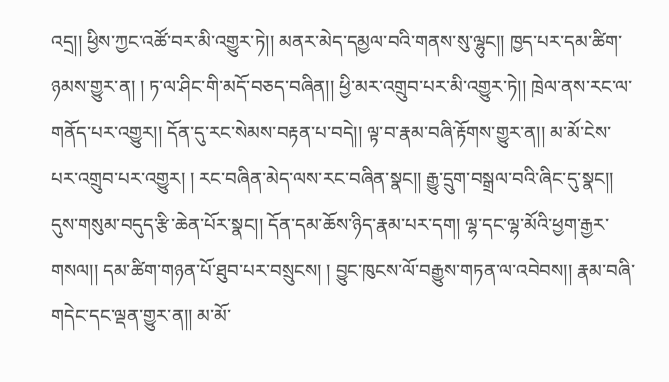འདྲ།། ཕྱིས་ཀྱང་འཚོ་བར་མི་འགྱུར་ཏེ།། མནར་མེད་དམྱལ་བའི་གནས་སུ་ལྷུང།། ཁྱད་པར་དམ་ཚིག་ཉམས་གྱུར་ན། ། ཏ་ལ་ཤིང་གི་མདོ་བཅད་བཞིན།། ཕྱི་མར་འགྲུབ་པར་མི་འགྱུར་ཏེ།། ཁྲེལ་ནས་རང་ལ་གནོད་པར་འགྱུར།། དོན་དུ་རང་སེམས་བརྟན་པ་བདེ།། ལྟ་བ་རྣམ་བཞི་རྟོགས་གྱུར་ན།། མ་མོ་ངེས་པར་འགྲུབ་པར་འགྱུར། ། རང་བཞིན་མེད་ལས་རང་བཞིན་སྣང།། རྒྱུ་དྲུག་བསྒྲལ་བའི་ཞིང་དུ་སྣང།། དུས་གསུམ་བདུད་རྩི་ཆེན་པོར་སྣང།། དོན་དམ་ཆོས་ཉིད་རྣམ་པར་དག། ལྷ་དང་ལྷ་མོའི་ཕྱག་རྒྱར་གསལ།། དམ་ཚིག་གཉན་པོ་ཐུབ་པར་བསྲུངས། ། བྱུང་ཁུངས་ལོ་བརྒྱུས་གཏན་ལ་འབེབས།། རྣམ་བཞི་གདེང་དང་ལྡན་གྱུར་ན།། མ་མོ་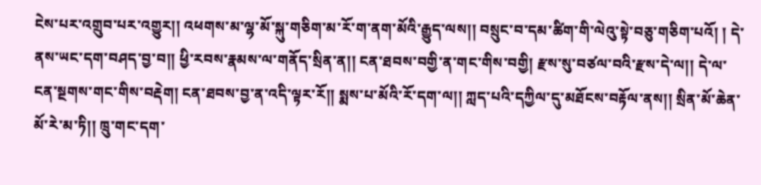ངེས་པར་འགྲུབ་པར་འགྱུར།། འཕགས་མ་ལྷ་མོ་སྐུ་གཅིག་མ་རོ་ག་ནག་མོའི་རྒྱུད་ལས།། བསྲུང་བ་དམ་ཚིག་གི་ལེའུ་སྟེ་བཅུ་གཅིག་པའོ། ། དེ་ནས་ཡང་དག་བཤད་བྱ་བ།། ཕྱི་རབས་རྣམས་ལ་གནོད་སྲིན་ན།། ངན་ཐབས་བགྱི་ན་གང་གིས་བགྱི། རྫས་སུ་བཙལ་བའི་རྫས་དེ་ལ།། དེ་ལ་ངན་སྔགས་གང་གིས་བརྡེག། ངན་ཐབས་བྱ་ན་འདི་ལྟར་རོ།། སྨས་པ་མོའི་རོ་དག་ལ།། ཀླད་པའི་དཀྱིལ་དུ་མཐོངས་བརྟོལ་ནས།། སྲིན་མོ་ཆེན་མོ་རེ་མ་ཏི།། ཁྲུ་གང་དག་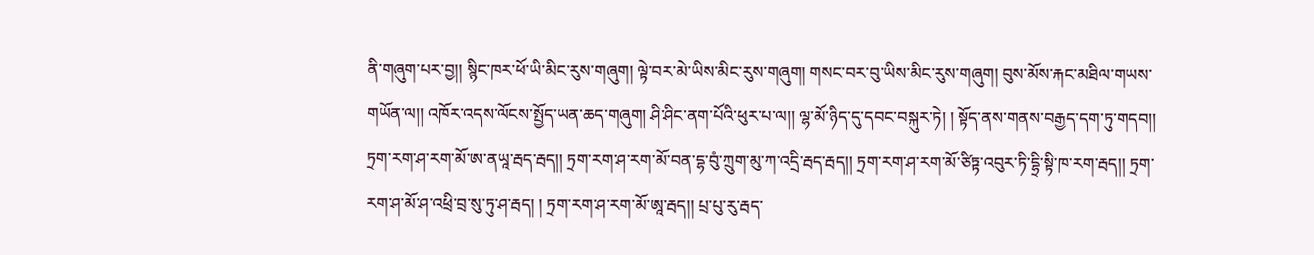ནི་གཞུག་པར་བྱ།། སྙིང་ཁར་ཕོ་ཡི་མིང་རུས་གཞུག། ལྟེ་བར་མེ་ཡིས་མིང་རུས་གཞུག། གསང་བར་བུ་ཡིས་མིང་རུས་གཞུག། བུས་མོས་རྐང་མཐིལ་གཡས་གཡོན་ལ།། འཁོར་འདས་ལོངས་སྤྱོད་ཡན་ཆད་གཞུག། ཤི་ཤིང་ནག་པོའི་ཕུར་པ་ལ།། ལྷ་མོ་ཉིད་དུ་དབང་བསྐུར་ཏེ། ། སྟོད་ནས་གནས་བརྒྱད་དག་ཏུ་གདབ།། ཏྲག་རག་ཤ་རག་མོ་ཨ་ནཡཱ་རྦད་རྦད།། ཏྲག་རག་ཤ་རག་མོ་བན་དྷ་བུཾ་ཀྲུག་མུ་ཀ་འདྲི་རྦད་རྦད།། ཏྲག་རག་ཤ་རག་མོ་ཙིཏྟ་འབུར་ཏི་དྷྲི་སྟི་ཁ་རག་རྦད།། ཏྲག་རག་ཤ་མོ་ཤ་འཕྲི་བྲ་སུ་ཏུ་ཤ་རྦད། ། ཏྲག་རག་ཤ་རག་མོ་ཨཱ་རྦད།། པྲ་པུ་རུ་རྦད་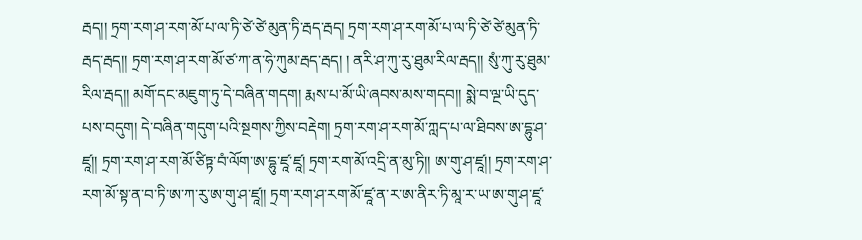རྦད།། ཏྲག་རག་ཤ་རག་མོ་པ་ལ་ཏི་ཙེ་ཙེ་མུན་ཏི་རྦད་རྦད། ཏྲག་རག་ཤ་རག་མོ་པ་ལ་ཏི་ཙེ་ཙེ་མུན་ཏི་རྦད་རྦད།། ཏྲག་རག་ཤ་རག་མོ་ཙ་ཀ་ན་ཧེ་ཀུམ་རྦད་རྦད། ། ནརི་ཤ་ཀུ་རུ་ཐུམ་རིལ་རྦད།། སུཾ་ཀུ་རུ་ཐུམ་རིལ་རྦད།། མགོ་དང་མཇུག་ཏུ་དེ་བཞིན་གདག། རྨས་པ་མོ་ཡི་ཞབས་མས་གདབ།། སྨེ་བ་ལྔ་ཡི་དུད་པས་བདུག། དེ་བཞིན་གདུག་པའི་སྔགས་ཀྱིས་བརྡེག། ཏྲག་རག་ཤ་རག་མོ་ཀླད་པ་ལ་ཐིབས་ཨ་དྷུ་ཤ་ཛཱ།། ཏྲག་རག་ཤ་རག་མོ་ཙིཏྟ་བཾ་ལོག་ཨ་དྷུ་ཛཱ་ཛཱ། ཏྲག་རག་མོ་འདྲི་ན་མུ་ཏི།། ཨ་གུ་ཤ་ཛཱ།། ཏྲག་རག་ཤ་རག་མོ་སྟ་ན་བ་ཏི་ཨ་ཀ་རུ་ཨ་གུ་ཤ་ཛཱ།། ཏྲག་རག་ཤ་རག་མོ་ཛཱ་ན་ར་ཨ་ནིར་ཏི་མཱ་ར་ཡ་ཨ་གུ་ཤ་ཛཱ་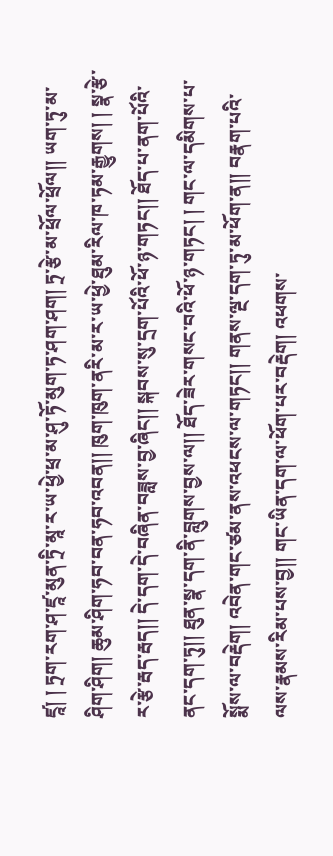ཛཱ། ། ཏྲག་རག་ཤ་ཛཱ་མུན་ཏྲི་མཱ་ར་ཡ་ཕྱེ་ཕྲ་མ་ཤུ་ཏོ་མུག་ཏ་ཤག་ཤག། ཏྲ་རྩེ་མ་ཕྲོལ་ཕྲོལ།། ཡག་ཏུ་མ་ཤིག་ཤིག། ཆུམ་ཤིག་ཧབ་བན་ཧབ་འབན།། ཁུག་ཁུག་ནརི་མ་ར་ཡ་ཕྱེ་ཐུམ་རིལ་ཁ་ཏམ་རྒྱུགས། ། སྣ་རྩེ་ར་རྩེ་རྦད་རྦད།། དེ་དག་དེ་བཞིན་བཟླས་བྱ་ཞིང།། སྐབས་སུ་དྲག་པོའི་ཕོ་ཉ་གཏང།། ཐོད་པ་ནག་པོའི་ནང་དག་ཏུ།། ཐུན་སྣ་དག་ནི་བླུགས་བྱས་ལ།། ཐོད་ཟེར་གསང་བའི་ཕོ་ཉ་གཏང། ། གང་ལ་དམིགས་པ་སྨོས་ལ་བརྡེག། འབེན་གང་ཙམ་ནས་འཕངས་ལ་གཏང།། གནས་ལྔ་དག་ཏུ་མ་ཕོག་ན།། བརྣག་པའི་ལས་རྣམས་རིམ་པས་བྱ།། གང་ཡིན་དག་ལ་ཕོག་པར་བརྡེག། འཕགས་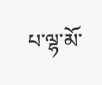པ་ལྷ་མོ་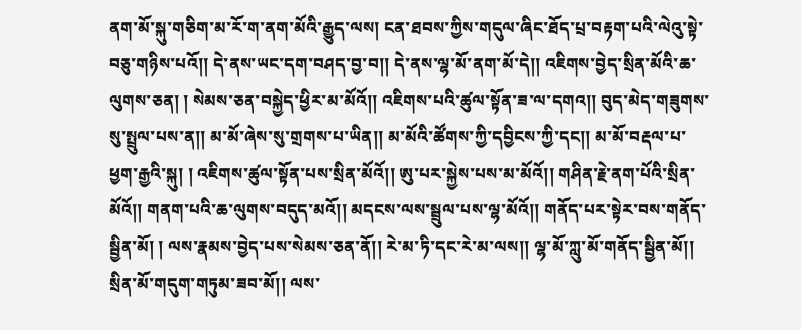ནག་མོ་སྐུ་གཅིག་མ་རོ་ག་ནག་མོའི་རྒྱུད་ལས། ངན་ཐབས་ཀྱིས་གདུལ་ཞིང་ཐོད་པྲ་བརྟག་པའི་ལེའུ་སྟེ་བཅུ་གཉིས་པའོ།། དེ་ནས་ཡང་དག་བཤད་བྱ་བ།། དེ་ནས་ལྷ་མོ་ནག་མོ་དེ།། འཇིགས་བྱེད་སྲིན་མོའི་ཆ་ལུགས་ཅན། ། སེམས་ཅན་བསྐྱེད་ཕྱིར་མ་མོའོ།། འཇིགས་པའི་ཚུལ་སྟོན་ཟ་ལ་དགའ།། བུད་མེད་གཟུགས་སུ་སྤྲུལ་པས་ན།། མ་མོ་ཞེས་སུ་གྲགས་པ་ཡིན།། མ་མོའི་ཚོགས་ཀྱི་དབྱིངས་ཀྱི་དང།། མ་མོ་བརྡལ་པ་ཕྱག་རྒྱའི་སྐུ། ། འཇིགས་ཚུལ་སྟོན་པས་སྲིན་མོའོ།། ཨུ་པར་སྐྱེས་པས་མ་མོའོ།། གཤིན་རྗེ་ནག་པོའི་སྲིན་མོའོ།། གནག་པའི་ཆ་ལུགས་བདུད་མའོ།། མདངས་ལས་སྦྲུལ་པས་ལྷ་མོའོ།། གནོད་པར་སྟེར་བས་གནོད་སྦྱིན་མོ། ། ལས་རྣམས་བྱེད་པས་སེམས་ཅན་ནོ།། རེ་མ་ཏི་དང་རེ་མ་ལས།། ལྷ་མོ་ཀླུ་མོ་གནོད་སྦྱིན་མོ།། སྲིན་མོ་གདུག་གཏུམ་ཟབ་མོ།། ལས་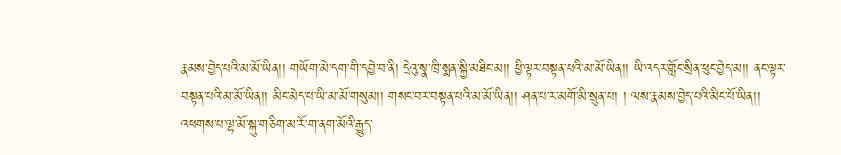རྣམས་བྱེད་པའི་མ་མོ་ཡིན།། གཡོག་མེ་དག་གི་དབྱེ་བ་ནི། དྲེའུ་སྣ་ཁྲི་སྨན་སྐྱི་མཐིང་མ།། ཕྱི་ལྟར་བསྟན་པའི་མ་མོ་ཡིན།། ཡི་འདར་གློང་སྲིན་ཕུང་བྱེད་མ།། ནང་ལྟར་བསྟན་པའི་མ་མོ་ཡིན།། མིང་མེད་པ་ཡི་མ་མོ་གསུམ།། གསང་བར་བསྟན་པའི་མ་མོ་ཡིན།། ཤན་པ་ར་མགོ་མི་སྲུན་པ། ། ལས་རྣམས་བྱེད་པའི་མིང་པོ་ཡིན།། འཕགས་པ་ལྷ་མོ་སྐུ་གཅིག་མ་རོ་ག་ནག་མོའི་རྒྱུད་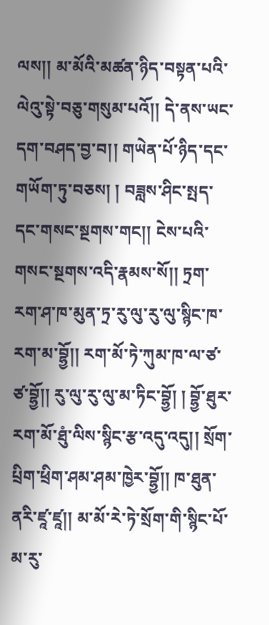ལས།། མ་མོའི་མཚན་ཉིད་བསྟན་པའི་ལེའུ་སྟེ་བཅུ་གསུམ་པའོ།། དེ་ནས་ཡང་དག་བཤད་བྱ་བ།། གཡེན་པོ་ཉིད་དང་གཡོག་ཏུ་བཅས། ། བཟླས་ཤིང་སྤད་དང་གསང་སྔགས་གང།། ངེས་པའི་གསང་སྔགས་འདི་རྣམས་སོ།། ཏྲག་རག་ཤ་ཁ་མུན་ཏྲ་རུ་ལུ་རུ་ལུ་སྙིང་ཁ་རག་མ་བྷྱོ།། རག་མོ་ཏེ་ཀུམ་ཁ་ལ་ཙ་ཙ་བྷྱོ།། རུ་ལུ་རུ་ལུ་མ་ཏིང་བྷྱོ། ། བྷྱོ་ཐུར་རག་མོ་ཐུཾ་ལིས་སྙིང་རྩ་འདུ་འདུ།། སྲོག་པྲིག་ཕྲིག་ཤམ་ཤམ་ཁྱེར་བྷྱོ།། ཁ་ཐུན་ནརི་ཛཱ་ཛཱ།། མ་མོ་རེ་ཏེ་སྲོག་གི་སྙིང་པོ་མ་རུ་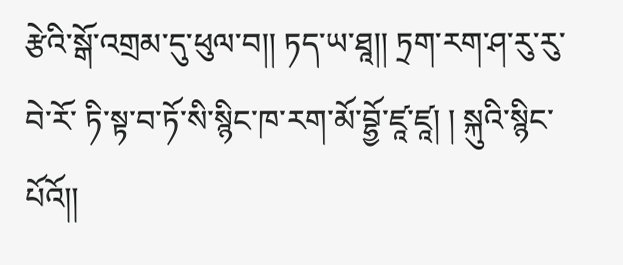རྩེའི་སྒོ་འགྲམ་དུ་ཕུལ་བ།། ཏད་ཡ་ཐཱ།། ཏྲག་རག་ཤ་རུ་རུ་བེ་རོ་ ཏི་སྟ་བ་ཏོ་སི་སྙིང་ཁ་རག་མོ་བྷྱོ་ཛཱ་ཛཱ། ། སྐུའི་སྙིང་པོའོ།།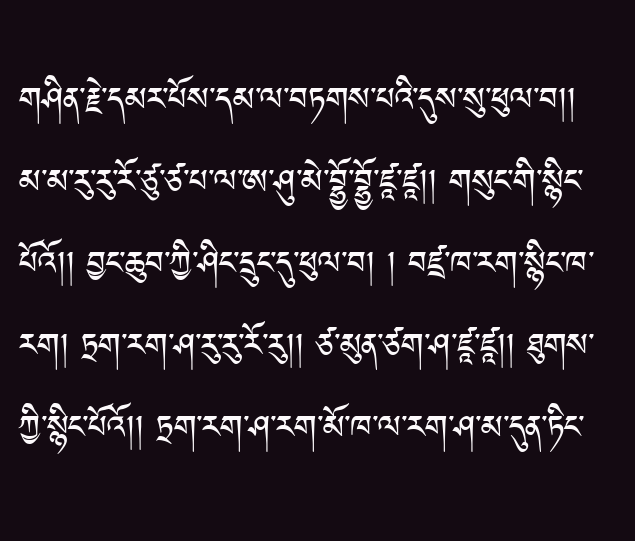གཤིན་རྗེ་དམར་པོས་དམ་ལ་བཏགས་པའི་དུས་སུ་ཕུལ་བ།། མ་མ་རུ་རུ་རོ་ཙུ་ཙ་པ་ལ་ཨ་ཤུ་མེ་བྷྱོ་བྷྱོ་ཛཱ་ཛཱ།། གསུང་གི་སྙིང་པོའོ།། བྱང་ཆུབ་ཀྱི་ཤིང་དྲུང་དུ་ཕུལ་བ། ། བཛྲ་ཁ་རག་སྙིང་ཁ་རག། ཏྲག་རག་ཤ་རུ་རུ་རོ་རུ།། ཙ་མུན་ཙག་ཤ་ཛཱ་ཛཱ།། ཐུགས་ཀྱི་སྙིང་པོའོ།། ཏྲག་རག་ཤ་རག་མོ་ཁ་ལ་རག་ཤ་མ་དུན་ཏིང་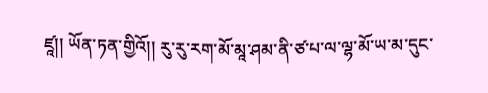ཛཱ།། ཡོན་ཏན་གྱིའོ།། རུ་རུ་རག་མོ་མཱ་ཤམ་ནི་ཙ་པ་ལ་ལྷ་མོ་ཡ་མ་དུང་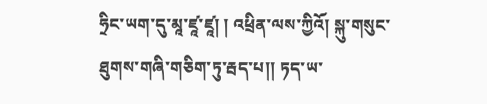ཧྲིང་ཡག་དུ་མཱ་ཛཱ་ཛཱ། ། འཕྲིན་ལས་ཀྱིའོ། སྐུ་གསུང་ཐུགས་གཞི་གཅིག་ཏུ་རྦད་པ།། ཏད་ཡ་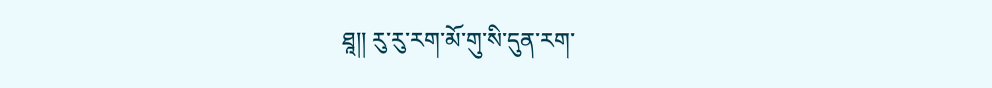ཐཱ།། རུ་རུ་རག་མོ་གུ་སི་དུན་རག་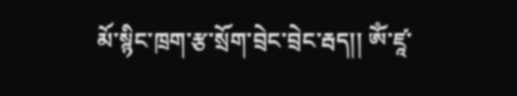མོ་སྙིང་ཁྲག་རྩ་སྲོག་བྲེང་བྲེང་རྦད།། ཨོཾ་ཛཱ་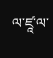ལ་ཛཱ་ལ་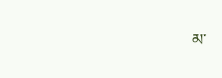མ་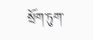སྲོག་ཏུག་